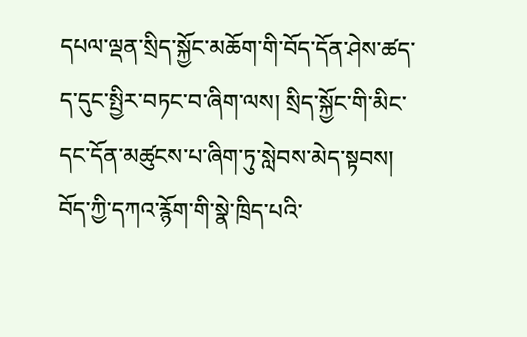དཔལ་ལྡན་སྲིད་སྐྱོང་མཆོག་གི་བོད་དོན་ཤེས་ཚད་ད་དུང་སྤྱིར་བཏང་བ་ཞིག་ལས། སྲིད་སྐྱོང་གི་མིང་དང་དོན་མཚུངས་པ་ཞིག་ཏུ་སླེབས་མེད་སྟབས། བོད་ཀྱི་དཀའ་རྙོག་གི་སྣེ་ཁྲིད་པའི་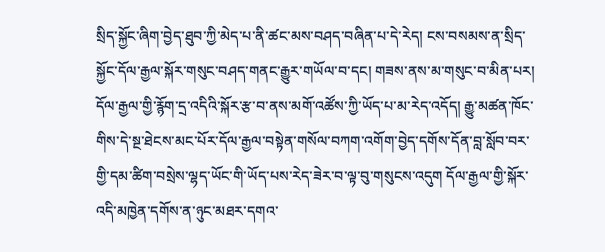སྲིད་སྐྱོང་ཞིག་བྱེད་ཐུབ་ཀྱི་མེད་པ་ནི་ཚང་མས་བཤད་བཞིན་པ་དེ་རེད། ངས་བསམས་ན་སྲིད་སྐྱོང་དོལ་རྒྱལ་སྐོར་གསུང་བཤད་གནང་རྒྱུར་གཡོལ་བ་དང། གཟས་ནས་མ་གསུང་བ་མིན་པར། དོལ་རྒྱལ་གྱི་རྙོག་དྲ་འདིའི་སྐོར་རྩ་བ་ནས་མགོ་འཚོས་ཀྱི་ཡོད་པ་མ་རེད་འདོད། རྒྱུ་མཚན་ཁོང་གིས་དེ་སྔ་ཐེངས་མང་པོར་དོལ་རྒྱལ་བསྟེན་གསོལ་བཀག་འགོག་བྱེད་དགོས་དོན་བླ་སློབ་བར་གྱི་དམ་ཚིག་བསྲེས་ལྷད་ཡོང་གི་ཡོད་པས་རེད་ཟེར་བ་ལྟ་བུ་གསུངས་འདུག དོལ་རྒྱལ་གྱི་སྐོར་འདི་མཁྱེན་དགོས་ན་ཉུང་མཐར་དགའ་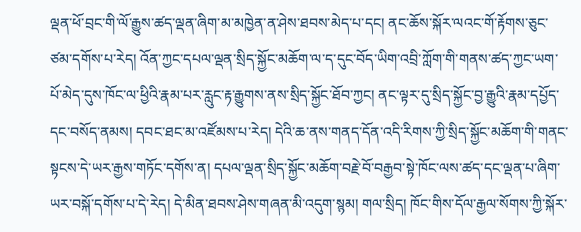ལྡན་ཕོ་བྲང་གི་ལོ་རྒྱུས་ཚད་ལྡན་ཞིག་མ་མཁྱེན་ན་ཤེས་ཐབས་མེད་པ་དང། ནང་ཆོས་སྐོར་ལའང་གོ་རྟོགས་ཅུང་ཙམ་དགོས་པ་རེད། འོན་ཀྱང་དཔལ་ལྡན་སྲིད་སྐྱོང་མཆོག་ལ་ད་དུང་བོད་ཡིག་འབྲི་ཀློག་གི་གནས་ཚད་ཀྱང་ཡག་པོ་མེད་དུས་ཁོང་ལ་ཕྱིའི་རྣམ་པར་རླུང་རྟ་རྒྱུགས་ནས་སྲིད་སྐྱོང་ཐོབ་ཀྱང། ནང་ལྟར་དུ་སྲིད་སྐྱོང་བྱ་རྒྱུའི་རྣམ་དཔྱོད་དང་བསོད་ནམས། དབང་ཐང་མ་འཛོམས་པ་རེད། དེའི་ཆ་ནས་གནད་དོན་འདི་རིགས་ཀྱི་སྲིད་སྐྱོང་མཆོག་གི་གནང་སྟངས་དེ་ཡར་རྒྱས་གཏོང་དགོས་ན། དཔལ་ལྡན་སྲིད་སྐྱོང་མཆོག་བརྗེ་བོ་བརྒྱབ་སྟེ་ཁོང་ལས་ཚད་དང་ལྡན་པ་ཞིག་ཡར་བསྐོ་དགོས་པ་དེ་རེད། དེ་མིན་ཐབས་ཤེས་གཞན་མི་འདུག་སྙམ། གལ་སྲིད། ཁོང་གིས་དོལ་རྒྱལ་སོགས་ཀྱི་སྐོར་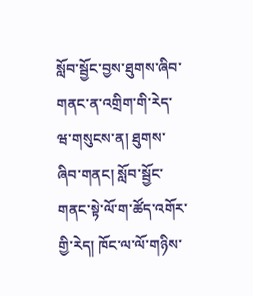སློབ་སྦྱོང་བྱས་ཐུགས་ཞིབ་གནང་ན་འགྲིག་གི་རེད་ཝ་གསུངས་ན། ཐུགས་ཞིབ་གནང། སློབ་སྦྱོང་གནང་སྟེ་ལོ་ག་ཚོད་འགོར་གྱི་རེད། ཁོང་ལ་ལོ་གཉིས་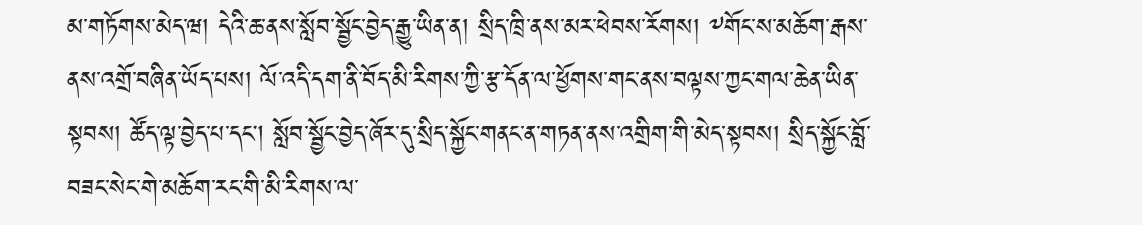མ་གཏོགས་མེད་ཝ། དེའི་ཆ་ནས་སློབ་སྦྱོང་བྱེད་རྒྱུ་ཡིན་ན། སྲིད་ཁྲི་ནས་མར་ཕེབས་རོགས། ༸གོང་ས་མཆོག་རྒས་ནས་འགྲོ་བཞིན་ཡོད་པས། ལོ་འདི་དག་ནི་བོད་མི་རིགས་ཀྱི་རྩ་དོན་ལ་ཕྱོགས་གང་ནས་བལྟས་ཀྱང་གལ་ཆེན་ཡིན་སྟབས། ཚོད་ལྟ་བྱེད་པ་དང། སློབ་སྦྱོང་བྱེད་ཞོར་དུ་སྲིད་སྐྱོང་གནང་ན་གཏན་ནས་འགྲིག་གི་མེད་སྟབས། སྲིད་སྐྱོང་བློ་བཟང་སེང་གེ་མཆོག་རང་གི་མི་རིགས་ལ་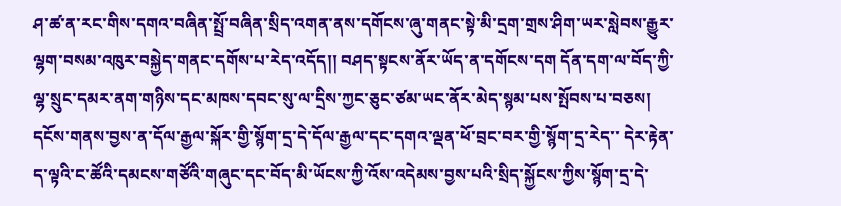ཤ་ཚ་ན་རང་གིས་དགའ་བཞིན་སྤྲོ་བཞིན་སྲིད་འགན་ནས་དགོངས་ཞུ་གནང་སྟེ་མི་དྲག་གྲས་ཤིག་ཡར་སླེབས་རྒྱུར་ལྷག་བསམ་འཁུར་བསྐྱེད་གནང་དགོས་པ་རེད་འདོད།། བཤད་སྟངས་ནོར་ཡོད་ན་དགོངས་དག དོན་དག་ལ་བོད་ཀྱི་ལྷ་སྲུང་དམར་ནག་གཉིས་དང་མཁས་དབང་སུ་ལ་དྲིས་ཀྱང་ཅུང་ཙམ་ཡང་ནོར་མེད་སྙམ་པས་སྤོབས་པ་བཅས།
དངོས་གནས་བྱས་ན་དོལ་རྒྱལ་སྐོར་གྱི་སྙོག་དྲ་དེ་དོལ་རྒྱལ་དང་དགའ་ལྡན་ཕོ་བྲང་བར་གྱི་སྙོག་དྲ་རེད་་ དེར་རྟེན་ད་ལྟའི་ང་ཚོའི་དམངས་གཙོའི་གཞུང་དང་བོད་མི་ཡོངས་ཀྱི་འོས་འདེམས་བྱས་པའི་སྲིད་སྐྱོངས་ཀྱིས་སྙོག་དྲ་དེ་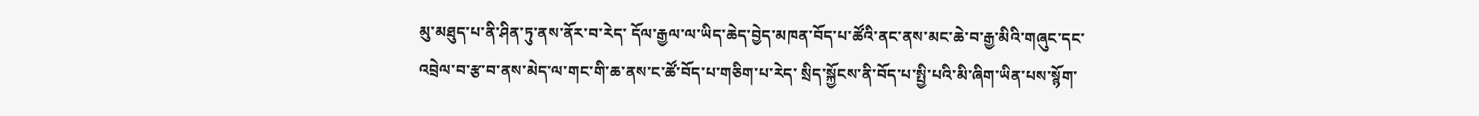མུ་མཐུད་པ་ནི་ཤིན་ཏུ་ནས་ནོར་བ་རེད་ དོལ་རྒྱལ་ལ་ཡིད་ཆེད་བྱེད་མཁན་བོད་པ་ཚོའི་ནང་ནས་མང་ཆེ་བ་རྒྱ་མིའི་གཞུང་དང་འབྲེལ་བ་རྩ་བ་ནས་མེད་ལ་གང་གི་ཆ་ནས་ང་ཚོ་བོད་པ་གཅིག་པ་རེད་ སྲིད་སྐྱོངས་ནི་བོད་པ་སྤྱི་པའི་མི་ཞིག་ཡིན་པས་སྙོག་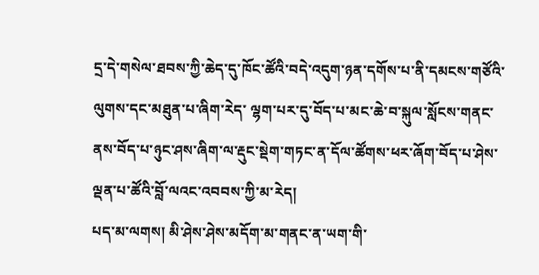དྲ་དེ་གསེལ་ཐབས་ཀྱི་ཆེད་དུ་ཁོང་ཚོའི་བདེ་འདུག་ཉན་དགོས་པ་ནི་དམངས་གཙོའི་ལུགས་དང་མཐུན་པ་ཞིག་རེད་ ལྷག་པར་དུ་བོད་པ་མང་ཆེ་བ་སྐུལ་སློངས་གནང་ནས་བོད་པ་ཉུང་ཤས་ཞིག་ལ་རྡུང་སྡེག་གཏང་ན་དོལ་ཚོགས་ཕར་ཞོག་བོད་པ་ཤེས་ལྡན་པ་ཚོའི་བློ་ལའང་འབབས་ཀྱི་མ་རེད།
པད་མ་ལགས། མི་ཤེས་ཤེས་མདོག་མ་གནང་ན་ཡག་གི་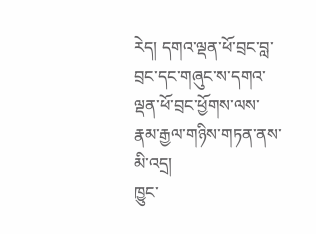རེད། དགའ་ལྡན་ཕོ་བྲང་བླ་བྲང་དང་གཞུང་ས་དགའ་ལྡན་ཕོ་བྲང་ཕྱོགས་ལས་རྣམ་རྒྱལ་གཉིས་གཏན་ནས་མི་འདྲ།
ཁྱུང་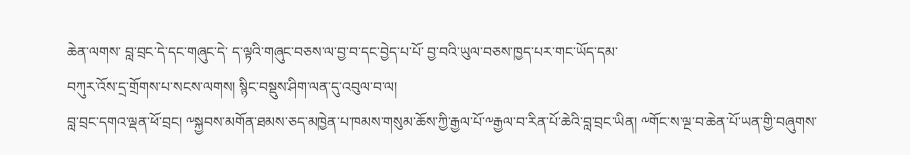ཆེན་ལགས་ བླ་བྲང་དེ་དང་གཞུང་དེ་ ད་ལྟའི་གཞུང་བཅས་ལ་བྱ་བ་དང་བྱེད་པ་པོ་ བྱ་བའི་ཡུལ་བཅས་ཁྱད་པར་གང་ཡོད་དམ་
བཀུར་འོས་དྲ་གྲོགས་པ་སངས་ལགས། སྙིང་བསྡུས་ཤིག་ལན་དུ་འབུལ་བ་ལ།
བླ་བྲང་དགའ་ལྡན་ཕོ་བྲང། ༸སྐྱབས་མགོན་ཐམས་ཅད་མཁྱེན་པ་ཁམས་གསུམ་ཆོས་ཀྱི་རྒྱལ་པོ་༸རྒྱལ་བ་རིན་པོ་ཆེའི་བླ་བྲང་ཡིན། ༸གོང་ས་ལྔ་བ་ཆེན་པོ་ཡན་གྱི་བཞུགས་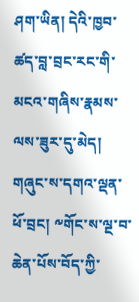ཤག་ཡིན། དེའི་ཁྱབ་ཚད་བླ་བྲང་རང་གི་མངའ་གཞིས་རྣམས་ལས་ཟུར་དུ་མེད།
གཞུང་ས་དགའ་ལྡན་ཕོ་བྲང། ༸གོང་ས་ལྔ་བ་ཆེན་པོས་བོད་ཀྱི་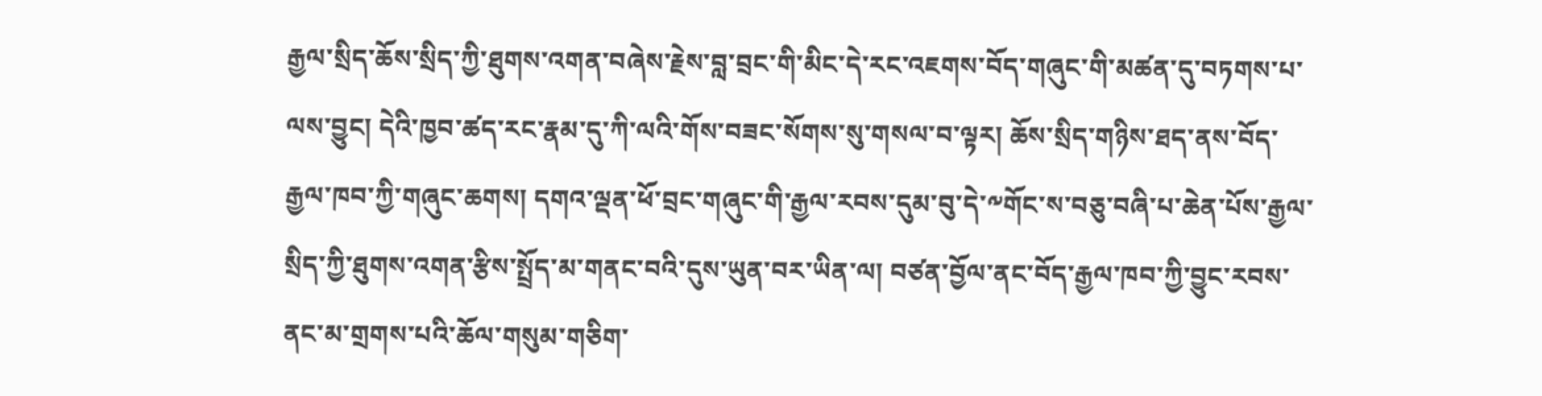རྒྱལ་སྲིད་ཆོས་སྲིད་ཀྱི་ཐུགས་འགན་བཞེས་རྗེས་བླ་བྲང་གི་མིང་དེ་རང་འཇགས་བོད་གཞུང་གི་མཚན་དུ་བཏགས་པ་ལས་བྱུང། དེའི་ཁྱབ་ཚད་རང་རྣམ་དུ་ཀི་ལའི་གོས་བཟང་སོགས་སུ་གསལ་བ་ལྟར། ཆོས་སྲིད་གཉིས་ཐད་ནས་བོད་རྒྱལ་ཁབ་ཀྱི་གཞུང་ཆགས། དགའ་ལྡན་ཕོ་བྲང་གཞུང་གི་རྒྱལ་རབས་དུམ་བུ་དེ་༸གོང་ས་བཅུ་བཞི་པ་ཆེན་པོས་རྒྱལ་སྲིད་ཀྱི་ཐུགས་འགན་རྩིས་སྤྲོད་མ་གནང་བའི་དུས་ཡུན་བར་ཡིན་ལ། བཙན་བྱོལ་ནང་བོད་རྒྱལ་ཁབ་ཀྱི་བྱུང་རབས་ནང་མ་གྲགས་པའི་ཆོལ་གསུམ་གཅིག་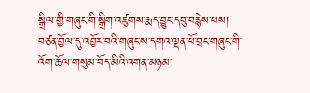སྒྲིལ་གྱི་གཞུང་གི་སྒྲིག་འཛུགས་རྨད་བྱུང་དབུ་བརྙེས་པས། བཙན་བྱོལ་དུ་འབྱོར་བའི་གཞུང་ས་དགའ་ལྡན་ཕོ་བྲང་གཞུང་གི་འོག་ཆོལ་གསུམ་བོད་མིའི་འགན་མཉམ་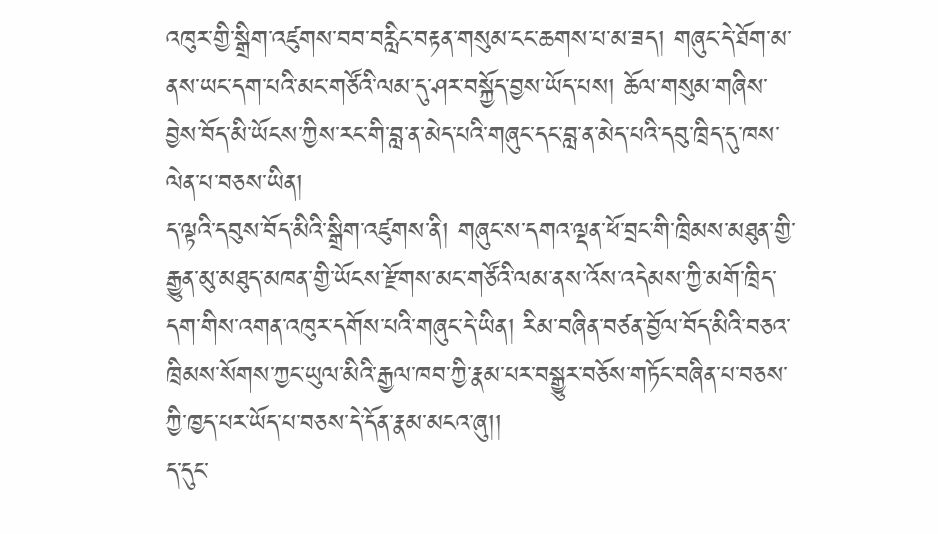འཁུར་གྱི་སྒྲིག་འཛུགས་བབ་བརླིང་བརྟན་གསུམ་ངང་ཆགས་པ་མ་ཟད། གཞུང་དེ་ཐོག་མ་ནས་ཡང་དག་པའི་མང་གཙོའི་ལམ་དུ་ཤར་བསྐྱོད་བྱས་ཡོད་པས། ཆོལ་གསུམ་གཞིས་བྱེས་བོད་མི་ཡོངས་ཀྱིས་རང་གི་བླ་ན་མེད་པའི་གཞུང་དང་བླ་ན་མེད་པའི་དབུ་ཁྲིད་དུ་ཁས་ལེན་པ་བཅས་ཡིན།
ད་ལྟའི་དབུས་བོད་མིའི་སྒྲིག་འཛུགས་ནི། གཞུང་ས་དགའ་ལྡན་ཕོ་བྲང་གི་ཁྲིམས་མཐུན་གྱི་རྒྱུན་མུ་མཐུད་མཁན་གྱི་ཡོངས་རྫོགས་མང་གཙོའི་ལམ་ནས་འོས་འདེམས་ཀྱི་མགོ་ཁྲིད་དག་གིས་འགན་འཁུར་དགོས་པའི་གཞུང་དེ་ཡིན། རིམ་བཞིན་བཙན་བྱོལ་བོད་མིའི་བཅའ་ཁྲིམས་སོགས་ཀྱང་ཡུལ་མིའི་རྒྱལ་ཁབ་ཀྱི་རྣམ་པར་བསྒྱུར་བཅོས་གཏོང་བཞིན་པ་བཅས་ཀྱི་ཁྱད་པར་ཡོད་པ་བཅས་དེ་དོན་རྣམ་མངའ་ཞུ།།
ད་དུང་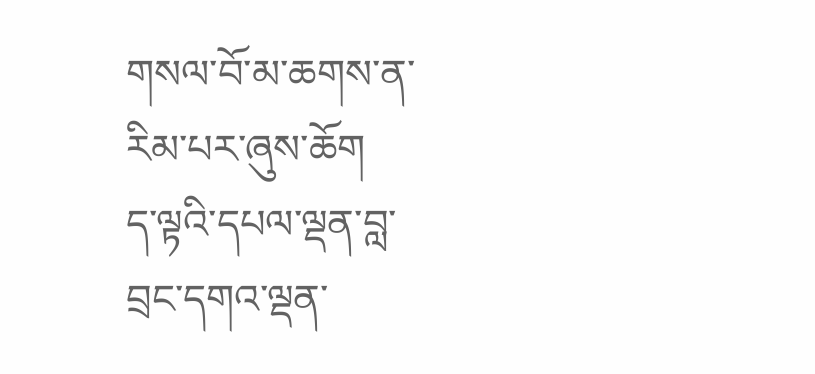གསལ་བོ་མ་ཆགས་ན་རིམ་པར་ཞུས་ཆོག
ད་ལྟའི་དཔལ་ལྡན་བླ་བྲང་དགའ་ལྡན་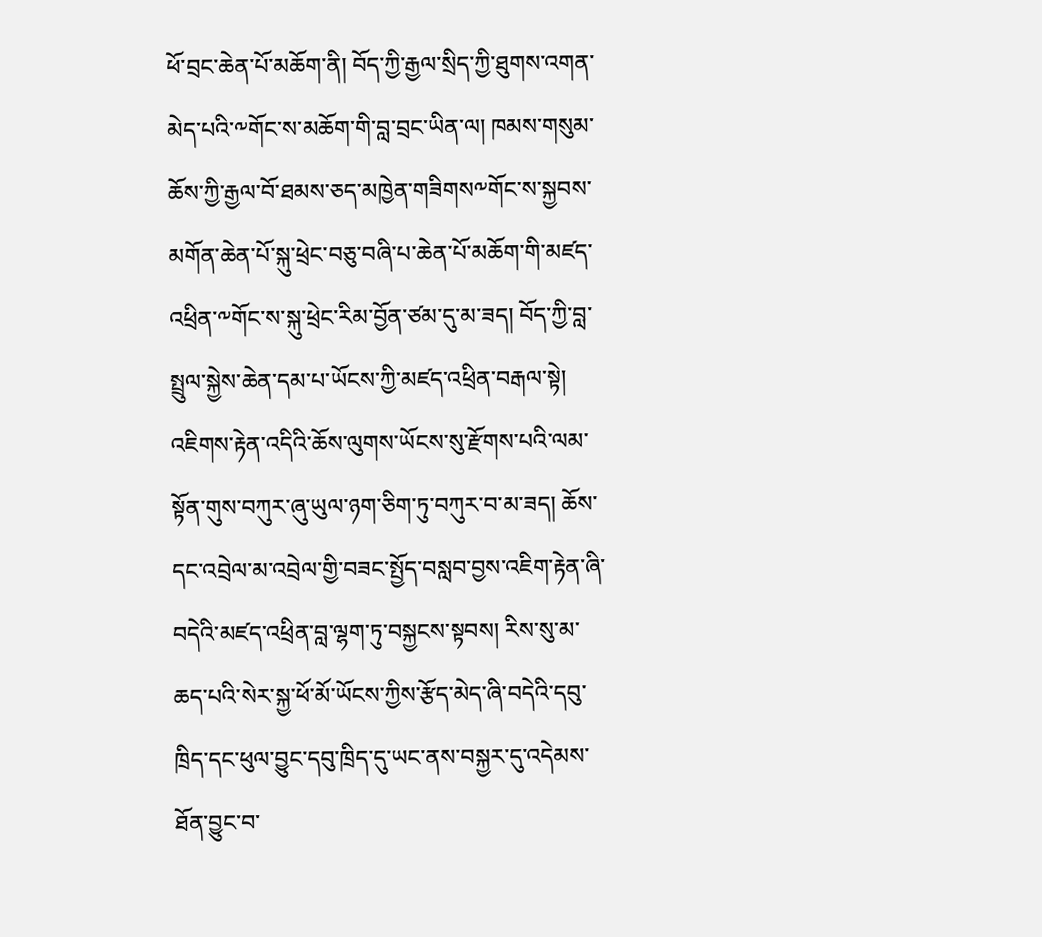ཕོ་བྲང་ཆེན་པོ་མཆོག་ནི། བོད་ཀྱི་རྒྱལ་སྲིད་ཀྱི་ཐུགས་འགན་མེད་པའི་༸གོང་ས་མཆོག་གི་བླ་བྲང་ཡིན་ལ། ཁམས་གསུམ་ཆོས་ཀྱི་རྒྱལ་བོ་ཐམས་ཅད་མཁྱེན་གཟིགས༸གོང་ས་སྐྱབས་མགོན་ཆེན་པོ་སྐུ་ཕྲེང་བཅུ་བཞི་པ་ཆེན་པོ་མཆོག་གི་མཛད་འཕྲིན་༸གོང་ས་སྐུ་ཕྲེང་རིམ་བྱོན་ཙམ་དུ་མ་ཟད། བོད་ཀྱི་བླ་སྤྲུལ་སྐྱེས་ཆེན་དམ་པ་ཡོངས་ཀྱི་མཛད་འཕྲིན་བརྒལ་སྟེ། འཇིགས་རྟེན་འདིའི་ཆོས་ལུགས་ཡོངས་སུ་རྫོགས་པའི་ལམ་སྟོན་གུས་བཀུར་ཞུ་ཡུལ་ཉག་ཅིག་ཏུ་བཀུར་བ་མ་ཟད། ཆོས་དང་འབྲེལ་མ་འབྲེལ་གྱི་བཟང་སྤྱོད་བསླབ་བྱས་འཇིག་རྟེན་ཞི་བདེའི་མཛད་འཕྲིན་བླ་ལྷག་ཏུ་བསྐྱངས་སྟབས། རིས་སུ་མ་ཆད་པའི་སེར་སྐྱ་ཕོ་མོ་ཡོངས་ཀྱིས་རྩོད་མེད་ཞི་བདེའི་དབུ་ཁྲིད་དང་ཕུལ་བྱུང་དབུ་ཁྲིད་དུ་ཡང་ནས་བསྐྱར་དུ་འདེམས་ཐོན་བྱུང་བ་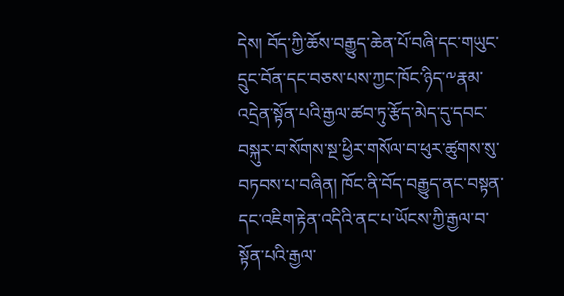དེས། བོད་ཀྱི་ཆོས་བརྒྱུད་ཆེན་པོ་བཞི་དང་གཡུང་དྲུང་བོན་དང་བཅས་པས་ཀྱང་ཁོང་ཉིད་༸རྣམ་འདྲེན་སྟོན་པའི་རྒྱལ་ཚབ་ཏུ་རྩོད་མེད་དུ་དབང་བསྐུར་བ་སོགས་སྔ་ཕྱིར་གསོལ་བ་ཕུར་ཚུགས་སུ་བཏབས་པ་བཞིན། ཁོང་ནི་བོད་བརྒྱུད་ནང་བསྟན་དང་འཇིག་རྟེན་འདིའི་ནང་པ་ཡོངས་ཀྱི་རྒྱལ་བ་སྟོན་པའི་རྒྱལ་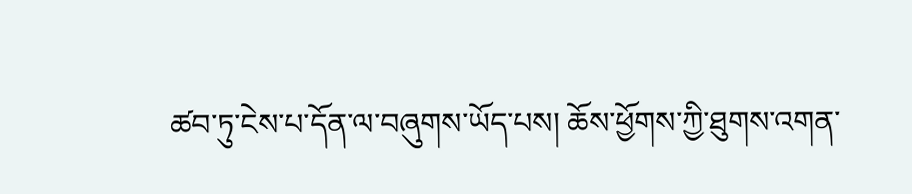ཚབ་ཏུ་ངེས་པ་དོན་ལ་བཞུགས་ཡོད་པས། ཆོས་ཕྱོགས་ཀྱི་ཐུགས་འགན་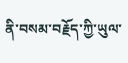ནི་བསམ་བརྗོད་ཀྱི་ཡུལ་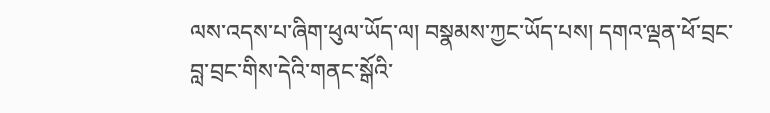ལས་འདས་པ་ཞིག་ཕུལ་ཡོད་ལ། བསྣམས་ཀྱང་ཡོད་པས། དགའ་ལྡན་ཕོ་བྲང་བླ་བྲང་གིས་དེའི་གནང་སྒོའི་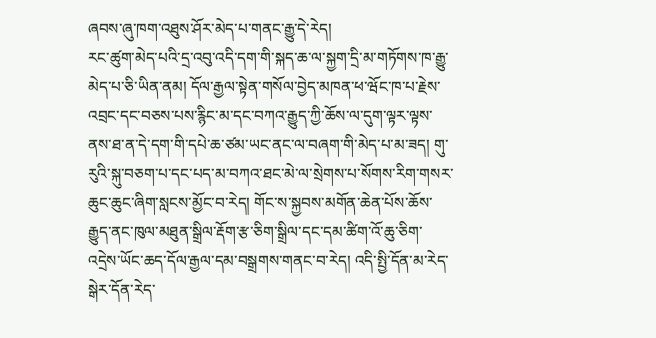ཞབས་ཞུ་ཁག་འཐུས་ཤོར་མེད་པ་གནང་རྒྱུ་དེ་རེད།
རང་ཚུག་མེད་པའི་དྲ་འབུ་འདི་དག་གི་སྐད་ཆ་ལ་སྐྱག་དྲི་མ་གཏོགས་ཁ་རྒྱུ་མེད་པ་ཅི་ཡིན་ནམ། དོལ་རྒྱལ་སྟེན་གསོལ་བྱེད་མཁན་ཕ་ཝོང་ཁ་པ་རྗེས་འབྲང་དང་བཅས་པས་རྙིང་མ་དང་བཀའ་རྒྱུད་ཀྱི་ཆོས་ལ་དུག་ལྟར་ལྟས་ནས་ཐ་ན་དེ་དག་གི་དཔེ་ཆ་ཙམ་ཡང་ནང་ལ་བཞག་གི་མེད་པ་མ་ཟད། གུ་རུའི་སྐུ་བཅག་པ་དང་པད་མ་བཀའ་ཐང་མེ་ལ་སྲེགས་པ་སོགས་རིག་གསར་ཆུང་ཆུང་ཞིག་སླངས་མྱོང་བ་རེད། གོང་ས་སྐྱབས་མགོན་ཆེན་པོས་ཆོས་རྒྱུད་ནང་ཁུལ་མཐུན་སྒྲིལ་རྡོག་རྩ་ཅིག་སྒྲིལ་དང་དམ་ཚིག་འོ་ཆུ་ཅིག་འདྲེས་ཡོང་ཆད་དོལ་རྒྱལ་དམ་བསྒྲགས་གནང་བ་རེད། འདི་སྤྱི་དོན་མ་རེད་སྒེར་དོན་རེད་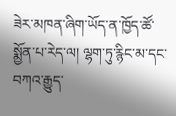ཟེར་མཁན་ཞིག་ཡོད་ན་ཁྱོད་ཚོ་སྨྱོན་པ་རེད་ལ། ལྷག་ཏུ་རྙིང་མ་དང་བཀའ་རྒྱུད་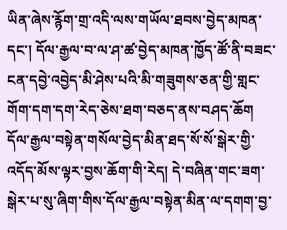ཡིན་ཞེས་རྙོག་གྲ་འདི་ལས་གཡོལ་ཐབས་བྱེད་མཁན་དང་། དོལ་རྒྱལ་བ་ལ་ཤ་ཚ་བྱེད་མཁན་ཁྱོད་ཚོ་ནི་བཟང་ངན་དབྱེ་འབྱེད་མི་ཤེས་པའི་མི་གཟུགས་ཅན་གྱི་གླང་གོག་དག་དག་རེད་ཅེས་ཐག་བཅད་ནས་བཤད་ཆོག
དོལ་རྒྱལ་བསྟེན་གསོལ་བྱེད་མིན་ཐད་སོ་སོ་སྒེར་གྱི་འདོད་མོས་ལྟར་བྱས་ཆོག་གི་རེད། དེ་བཞིན་གང་ཟག་སྒེར་པ་སུ་ཞིག་གིས་དོལ་རྒྱལ་བསྟེན་མིན་ལ་དགག་བྱ་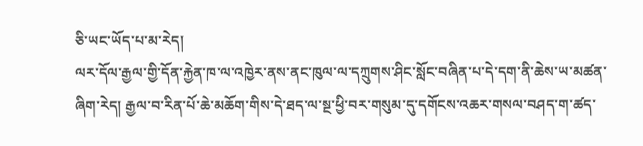ཅི་ཡང་ཡོད་པ་མ་རེད།
ལར་དོལ་རྒྱལ་གྱི་དོན་རྐྱེན་ཁ་ལ་འཁྱེར་ནས་ནང་ཁུལ་ལ་དཀྲུགས་ཤིང་སློང་བཞིན་པ་དེ་དག་ནི་ཆེས་ཡ་མཚན་ཞིག་རེད། རྒྱལ་བ་རིན་པོ་ཆེ་མཆོག་གིས་དེ་ཐད་ལ་སྔ་ཕྱི་བར་གསུམ་དུ་དགོངས་འཆར་གསལ་བཤད་ག་ཚད་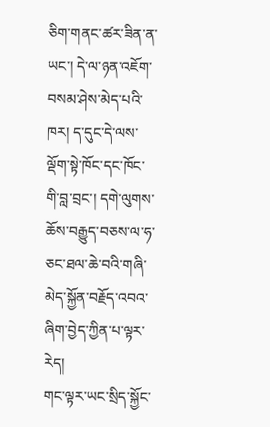ཅིག་གནང་ཚཪ་ཟིན་ན་ཡང་། དེ་ལ་ཉན་འཇོག་བསམ་ཤེས་མེད་པའི་ཁར། ད་དུང་དེ་ལས་ལྡོག་སྟེ་ཁོང་དང་ཁོང་གི་བླ་བྲང་། དགེ་ལུགས་ཆོས་བརྒྱུད་བཅས་ལ་ཧ་ཅང་ཐལ་ཆེ་བའི་གཞི་མེད་སྐྱོན་བརྗོད་འབའ་ཞིག་བྱེད་ཀྱིན་པ་ལྟར་རེད།
གང་ལྟར་ཡང་སྲིད་སྐྱོང་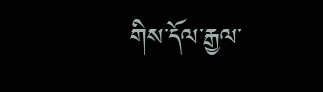གིས་དོལ་རྒྱལ་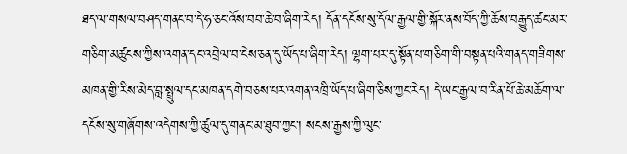ཐད་ལ་གསལ་བཤད་གནང་བ་དེ་ཧ་ཅང་འོས་བབ་ཆེ་བ་ཞིག་རེད། དོན་དངོས་སུ་དོལ་རྒྱལ་གྱི་སྐོར་ནས་བོད་ཀྱི་ཆོས་བརྒྱུད་ཚང་མར་གཅིག་མཚུངས་ཀྱིས་འགན་དང་འབྲེལ་བ་ངེས་ཅན་དུ་ཡོད་པ་ཞིག་རེད། ལྷག་པར་དུ་སྟོན་པ་གཅིག་གི་བསྟན་པའི་གནད་གཟིགས་མཁན་གྱི་རིས་མེད་བླ་སྤྲུལ་དང་མཁན་དགེ་བཅས་པར་འགན་འཁྲི་ཡོད་པ་ཞིག་ཅིས་ཀྱང་རེད། དེ་ཡང་རྒྱལ་བ་རིན་པོ་ཆེ་མཆོག་ལ་དངོས་སུ་གཞོགས་འདེགས་ཀྱི་ཚུལ་དུ་གནང་མ་ཐུབ་ཀྱང་། སངས་རྒྱས་ཀྱི་ལུང་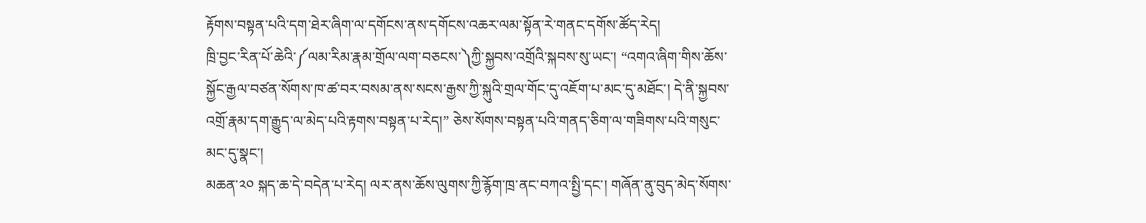རྟོགས་བསྟན་པའི་དག་ཐེར་ཞིག་ལ་དགོངས་ནས་དགོངས་འཆར་ལམ་སྟོན་རེ་གནང་དགོས་ཚོད་རེད།
ཁྲི་བྱང་རིན་པོ་ཆེའི་༼ལམ་རིམ་རྣམ་གྲོལ་ལག་བཅངས་༽ཀྱི་སྐྱབས་འགྲོའི་སྐབས་སུ་ཡང་། “འགའ་ཞིག་གིས་ཆོས་སྐྱོང་རྒྱལ་བཙན་སོགས་ཁ་ཚ་བར་བསམ་ནས་སངས་རྒྱས་ཀྱི་སྐུའི་གྲལ་གོང་དུ་འཇོག་པ་མང་དུ་མཐོང་། དེ་ནི་སྐྱབས་འགྲོ་རྣམ་དག་རྒྱུད་ལ་མེད་པའི་རྟགས་བསྟན་པ་རེད།” ཅེས་སོགས་བསྟན་པའི་གནད་ཅིག་ལ་གཟིགས་པའི་གསུང་མང་དུ་སྣང་།
མཆན་༢༠ སྐད་ཆ་དེ་བདེན་པ་རེད། ལར་ནས་ཆོས་ལུགས་ཀྱི་རྙོག་ཁྲ་ནང་བཀའ་སྤྱི་དང་། གཞོན་ནུ་བུད་མེད་སོགས་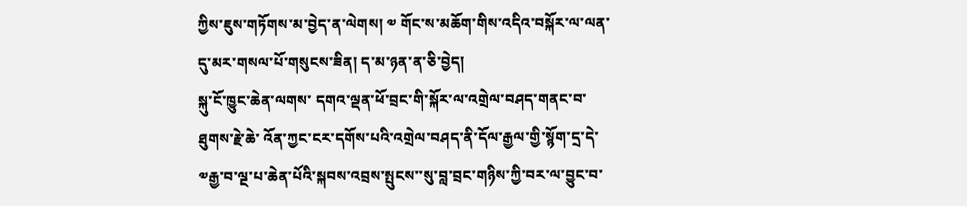ཀྱིས་ཇུས་གཏོགས་མ་བྱེད་ན་ལེགས། ༧ གོང་ས་མཆོག་གིས་འདིའ་བསྐོར་ལ་ལན་དུ་མར་གསལ་པོ་གསུངས་ཟིན། ད་མ་ཉན་ན་ཅི་བྱེད།
སྐུ་ངོ་ཁྱུང་ཆེན་ལགས་ དགའ་ལྡན་ཕོ་བྲང་གི་སྐོར་ལ་འགྲེལ་བཤད་གནང་བ་ཐུགས་རྗེ་ཆེ་ འོན་ཀྱང་ངར་དགོས་པའི་འགྲེལ་བཤད་ནི་དོལ་རྒྱལ་གྱི་སྙོག་དྲ་དེ་༧རྒྱ་བ་ལྔ་པ་ཆེན་པོའི་སྐབས་འབྲས་སྤུངས་་སུ་བླ་བྲང་གཉིས་ཀྱི་བར་ལ་བྱུང་བ་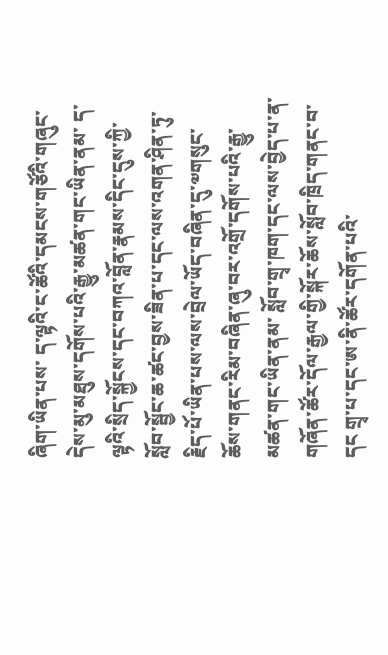ཞིག་ཡིན་པས་ ད་ལྟའི་ང་ཚོའི་དམངས་གཙོའི་གཞུང་དེས་མུ་མཐུས་དགོས་པའི་རྒྱུ་མཚན་གང་ཡིན་ནམ་ ད་ལྟའི་སྲིད་སྐྱོངས་དང་བཀའ་བློན་རྣམས་དིང་དུས་ཀྱི་སློབ་སྦྱོང་ཆ་ཚང་བྱས་ཟིན་པ་དང་ལས་འགན་ཤིན་ཏུ་རྗིད་པོ་ཡིན་པས་ལས་བྲེལ་ཡོད་བཞིན་དུ་༧གསུང་ཆོས་གནང་རིམ་བཞིན་ཞུ་བར་འགྲོ་དགོས་པའི་རྒྱུ་མཚན་གང་ཡིན་ནམ་ སློབ་གྲྭ་ཁག་དང་ལས་བྱེད་པ་ན་གཞོན་ཚོར་དོལ་རྒྱལ་གྱི་སྐོར་ཆོས་སློབ་ཁྲིད་གནང་བ་དང གྲྭ་པ་དང་ཨ་ནི་ཚོར་དགོན་པའི་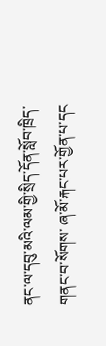ནང་ལ་དབུ་མའི་ལམ་གྱི་སྲིད་དོན་སློབ་ཁྲིད་གནང་བ་སོགས་ ཞ་མོ་རྐང་པར་གྱོན་པ་དང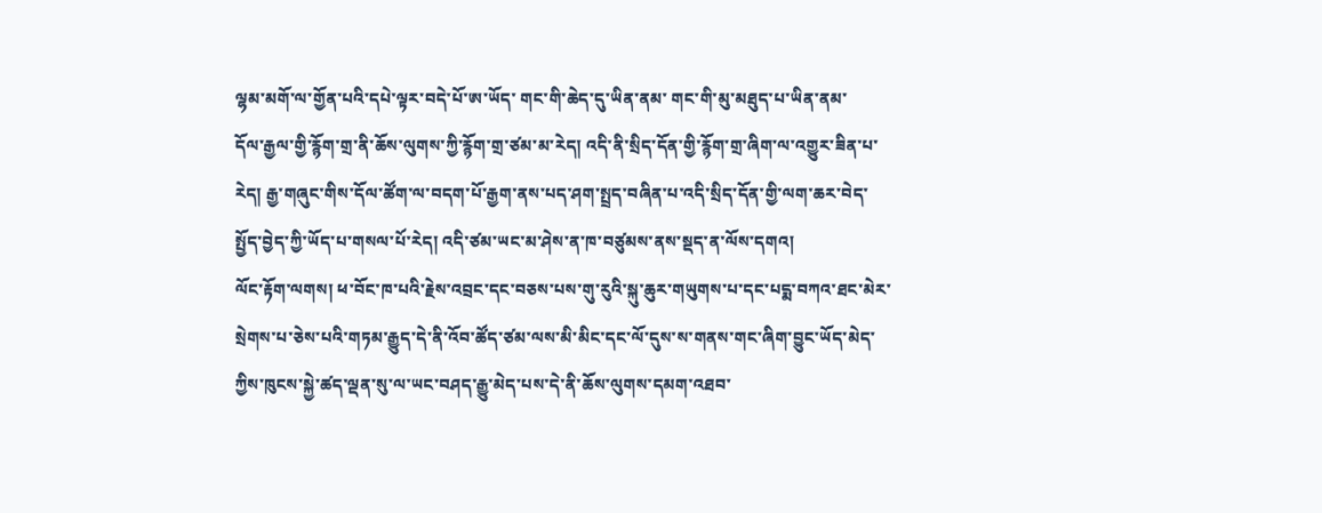ལྷམ་མགོ་ལ་གྱོན་པའི་དཔེ་ལྟར་བདེ་པོ་ཨ་ཡོད་ གང་གི་ཆེད་དུ་ཡིན་ནམ་ གང་གི་མུ་མཐུད་པ་ཡིན་ནམ་
དོལ་རྒྱལ་གྱི་རྙོག་གྲ་ནི་ཆོས་ལུགས་ཀྱི་རྙོག་གྲ་ཙམ་མ་རེད། འདི་ནི་སྲིད་དོན་གྱི་རྙོག་གྲ་ཞིག་ལ་འགྱུར་ཟིན་པ་རེད། རྒྱ་གཞུང་གིས་དོལ་ཚོག་ལ་བདག་པོ་རྒྱག་ནས་པད་ཤག་སྤྲད་བཞིན་པ་འདི་སྲིད་དོན་གྱི་ལག་ཆར་བེད་སྤྱོད་བྱེད་ཀྱི་ཡོད་པ་གསལ་པོ་རེད། འདི་ཙམ་ཡང་མ་ཤེས་ན་ཁ་བཙུམས་ནས་སྡད་ན་ལོས་དགའ།
ལོང་རྟོག་ལགས། ཕ་བོང་ཁ་པའི་རྗེས་འབྲང་དང་བཅས་པས་གུ་རུའི་སྐུ་ཆུར་གཡུགས་པ་དང་པདྨ་བཀའ་ཐང་མེར་སྲེགས་པ་ཅེས་པའི་གཏམ་རྒྱུད་དེ་ནི་འོབ་ཚོད་ཙམ་ལས་མི་མིང་དང་ལོ་དུས་ས་གནས་གང་ཞིག་བྱུང་ཡོད་མེད་ཀྱིས་ཁུངས་སྐྱེ་ཚད་ལྡན་སུ་ལ་ཡང་བཤད་རྒྱུ་མེད་པས་དེ་ནི་ཆོས་ལུགས་དམག་འཐབ་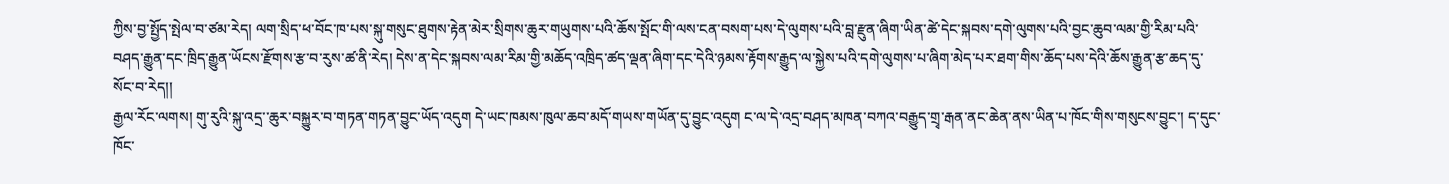ཀྱིས་བྱ་སྤྱོད་སྤེལ་བ་ཙམ་རེད། ལག་སྲིད་ཕ་བོང་ཁ་པས་སྐུ་གསུང་ཐུགས་རྟེན་མེར་སྲིགས་ཆུར་གཡུགས་པའི་ཆོས་སྤོང་གི་ལས་ངན་བསག་པས་དེ་ལུགས་པའི་བླ་རྫུན་ཞིག་ཡིན་ཚེ་དེང་སྐབས་དགེ་ལུགས་པའི་བྱང་ཆུབ་ལམ་གྱི་རིམ་པའི་བཤད་རྒྱུན་དང་ཁྲིད་རྒྱུན་ཡོངས་རྫོགས་རྩ་བ་རུས་ཚ་ནི་རེད། དེས་ན་དེང་སྐབས་ལམ་རིམ་གྱི་མཆོད་འཁྲིད་ཚད་ལྡན་ཞིག་དང་དེའི་ཉམས་རྟོགས་རྒྱུད་ལ་སྐྱེས་པའི་དགེ་ལུགས་པ་ཞིག་མེད་པར་ཐག་གིས་ཆོད་པས་དེའི་ཆོས་རྒྱུན་རྩ་ཆད་དུ་སོང་བ་རེད།།
རྒྱལ་རོང་ལགས། གུ་རུའི་སྐུ་འདྲ་་ཆུར་བསྐྱུར་བ་གཏན་གཏན་བྱུང་ཡོད་འདུག དེ་ཡང་ཁམས་ཁུལ་ཆབ་མདོ་གཡས་གཡོན་དུ་བྱུང་འདུག ང་ལ་དེ་འདྲ་བཤད་མཁན་བཀའ་བརྒྱུད་གྲྭ་རྒན་ནང་ཆེན་ནས་ཡིན་པ་ཁོང་གིས་གསུངས་བྱུང་། ད་དུང་ཁོང་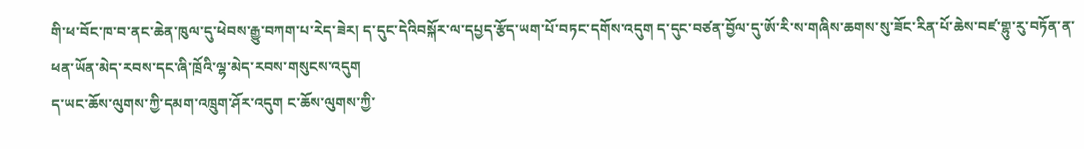གི་ཕ་བོང་ཁ་བ་ནང་ཆེན་ཁུལ་དུ་ཕེབས་རྒྱུ་བཀག་པ་རེད་ཟེར། ད་དུང་དེའིབསྐོར་ལ་དཔྱད་རྩོད་ཡག་པོ་བཏང་དགོས་འདུག ད་དུང་བཙན་བྱོལ་དུ་ཨོ་རི་ས་གཞིས་ཆགས་སུ་ཟོང་རིན་པོ་ཆེས་བཛ་གྷུ་རུ་བཏོན་ན་ཕན་ཡོན་མེད་རབས་དང་ཞི་ཁྲོའི་ལྷ་མེད་རབས་གསུངས་འདུག
ད་ཡང་ཆོས་ལུགས་ཀྱི་དམག་འཁྲུག་ཤོར་འདུག ང་ཆོས་ལུགས་ཀྱི་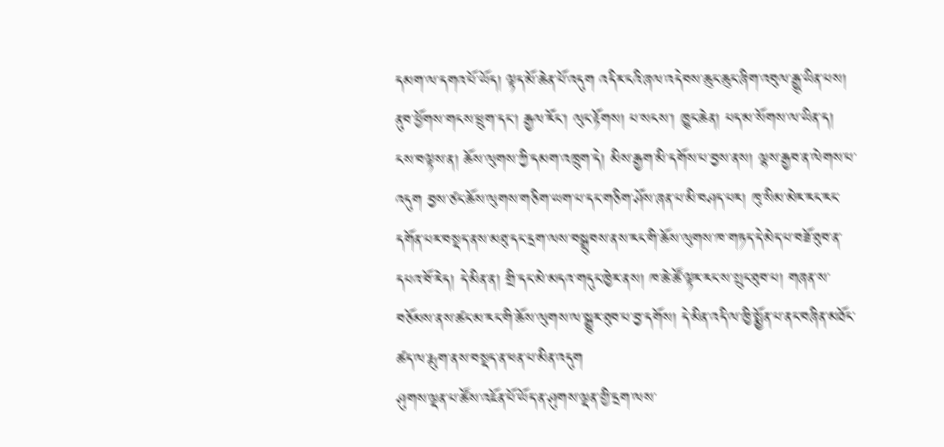དམག་ལ་དགའ་པོ་ཡོད། ལྟད་མོ་ཆེན་པོ་འདུག འདིར་ངའི་ཞལ་འདེབས་ཆུང་ཆུང་ཞིག་འབུལ་རྒྱུ་ཡིན་པས། ནུབ་ཕྱོགས་གངས་ཕྲུག་དང་། རྒྱལ་རོང་། ལུང་རྟོགས། པ་སངས་། ཁྱུང་ཆེན། པད་མ་སོགས་ལ་ཡིན་ད།
ངས་བལྟས་ན། ཆོས་ལུགས་ཀྱི་དམག་འཁྲུག་དེ། མིས་རྒྱག་མི་དགོས་པ་བྱས་ནས། ལྷས་རྒྱབ་ན་ལེགས་པ་འདུག བྱས་ཙང་ཆོས་ལུགས་གཅིག་ཡག་པ་དང་གཅིག་ཤོས་ཞན་པ་མི་བཤད་པར། ཁུ་སིམ་མེར་རང་རང་དགོན་པར་བསྡད་ནས་མཐུ་དང་དྲག་ལས་བསྒྲུབས་ནས་རང་གི་ཆོས་ལུགས་ཁ་གཏད་དེ་མེད་པ་བཟོ་ཐུབ་ན་དཔའ་བོ་རེད། དེ་མིན་ན། གྲི་དང་མེ་མདའ་གདུང་ཁྱེར་ནས། ཁ་ཆེ་ཚོ་ལྟར་རང་ས་སྲུང་ཐུབ་པ། གཞན་ས་བཅོམས་ནས་ཚང་མ་རང་གི་ཆོས་ལུགས་ལ་སྒྱུར་ཐུབ་པ་བྱ་དགོས། དེ་མིན་འདི་ལ་ཁྱི་སྨྱོན་པ་ནང་བཞིན་མཐོང་ཚད་ལ་རྨུག་ནས་བསྡད་ན་ཕན་པ་མིན་འདུག
ཤུགས་ལྡན་པ་ཚོས་འཇོན་པོ་ཡོད་ན་ཤུགས་ལྡན་གྱི་དྲག་ལས་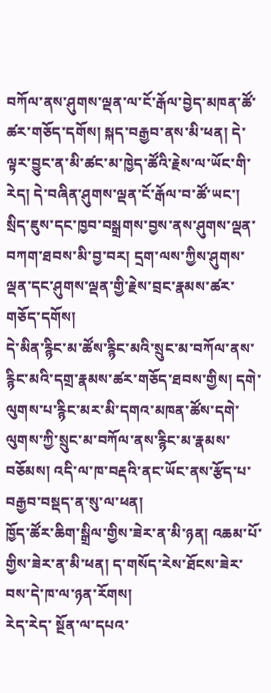བཀོལ་ནས་ཤུགས་ལྡན་ལ་ངོ་རྒོལ་བྱེད་མཁན་ཚོ་ཚར་གཅོད་དགོས། སྐད་བརྒྱབ་ནས་མི་ཕན། དེ་ལྟར་བྱུང་ན་མི་ཚང་མ་ཁྱེད་ཚོའི་རྗེས་ལ་ཡོང་གི་རེད། དེ་བཞིན་ཤུགས་ལྡན་ངོ་རྒོལ་བ་ཚོ་ཡང་། སྲིད་ཇུས་དང་ཁྱབ་བསྒྲགས་བྱས་ནས་ཤུགས་ལྡན་བཀག་ཐབས་མི་བྱ་བར། དྲག་ལས་ཀྱིས་ཤུགས་ལྡན་དང་ཤུགས་ལྡན་གྱི་རྗེས་བྲང་རྣམས་ཚར་གཅོད་དགོས།
དེ་མིན་རྙིང་མ་ཚོས་རྙིང་མའི་སྲུང་མ་བཀོལ་ནས་རྙིང་མའི་དགྲ་རྣམས་ཚར་གཅོད་ཐབས་གྱིས། དགེ་ལུགས་པ་རྙིང་མར་མི་དགའ་མཁན་ཚོས་དགེ་ལུགས་ཀྱི་སྲུང་མ་བཀོལ་ནས་རྙིང་མ་རྣམས་བཅོམས། འདི་ལ་ཁ་བརྡའི་ནང་ཡོང་ནས་རྩོད་པ་བརྒྱབ་བསྡད་ན་སུ་ལ་ཕན།
ཁྱོད་ཚོར་ཆིག་སྒྲིལ་གྱིས་ཟེར་ན་མི་ཉན། འཆམ་པོ་གྱིས་ཟེར་ན་མི་ཕན། ད་གསོད་རེས་ཐོངས་ཟེར་བས་དེ་ཁ་ལ་ཉན་རོགས།
རེད་རེད་ སྔོན་ལ་དཔའ་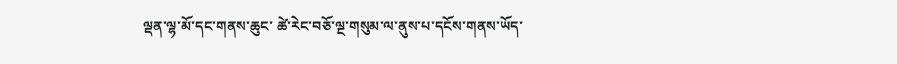ལྡན་ལྷ་མོ་དང་གནས་ཆུང་ ཚེ་རེང་བཅོ་ལྔ་གསུམ་ལ་ནུས་པ་དངོས་གནས་ཡོད་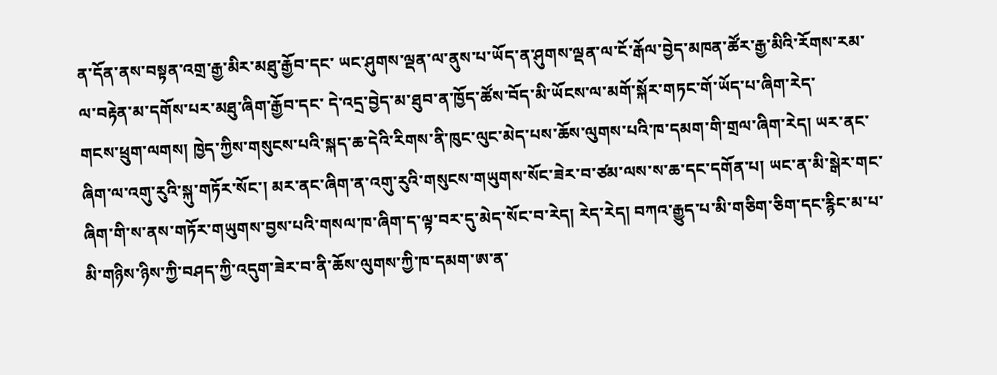ན་དོན་ནས་བསྟན་འགྲ་རྒྱ་མིར་མཐུ་རྒྱོབ་དང་ ཡང་ཤུགས་ལྡན་ལ་ནུས་པ་ཡོད་ན་ཤུགས་ལྡན་ལ་ངོ་རྒོལ་བྱེད་མཁན་ཚོར་རྒྱ་མིའི་རོགས་རམ་ལ་བརྟེན་མ་དགོས་པར་མཐུ་ཞིག་རྒྱོབ་དང་ དེ་འདྲ་བྱེད་མ་ཐུབ་ན་ཁྱོད་ཚོས་བོད་མི་ཡོངས་ལ་མགོ་སྐོར་གཏང་གོ་ཡོད་པ་ཞིག་རེད་
གངས་ཕྲུག་ལགས། ཁྱེད་ཀྱིས་གསུངས་པའི་སྐད་ཆ་དེའི་རིགས་ནི་ཁུང་ལུང་མེད་པས་ཆོས་ལུགས་པའི་ཁ་དམག་གི་གྲལ་ཞིག་རེད། ཡར་ནང་ཞིག་ལ་འགུ་རུའི་སྐུ་གཏོར་སོང་། མར་ནང་ཞིག་ན་འགུ་རུའི་གསུངས་གཡུགས་སོང་ཟེར་བ་ཙམ་ལས་ས་ཆ་དང་དགོན་པ། ཡང་ན་མི་སྒེར་གང་ཞིག་གི་ས་ནས་གཏོར་གཡུགས་བྱས་པའི་གསལ་ཁ་ཞིག་ད་ལྟ་བར་དུ་མེད་སོང་བ་རེད། རེད་རེད། བཀའ་རྒྱུད་པ་མི་གཅིག་ཅིག་དང་རྙིང་མ་པ་མི་གཉིས་ཉིས་ཀྱི་བཤད་ཀྱི་འདུག་ཟེར་བ་ནི་ཆོས་ལུགས་ཀྱི་ཁ་དམག་ཨ་ན་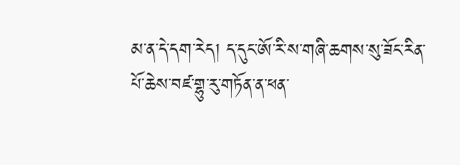མ་ན་དེ་དག་རེད། ད་དུང་ཨོ་རི་ས་གཞི་ཆགས་སུ་ཟོང་རིན་པོ་ཆེས་བཛ་གྷུ་རུ་གཏོན་ན་ཕན་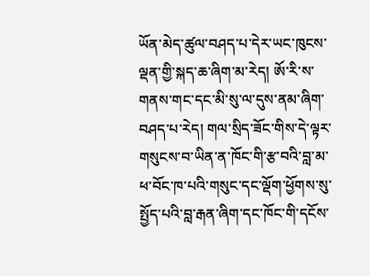ཡོན་མེད་ཚུལ་བཤད་པ་དེར་ཡང་ཁུངས་ལྡན་གྱི་སྐད་ཆ་ཞིག་མ་རེད། ཨོ་རི་ས་གནས་གང་དང་མི་སུ་ལ་དུས་ནམ་ཞིག་བཤད་པ་རེད། གལ་སྲིད་ཟོང་གིས་དེ་ལྟར་གསུངས་བ་ཡིན་ན་ཁོང་གི་རྩ་བའི་བླ་མ་ཕ་བོང་ཁ་པའི་གསུང་དང་ལྡོག་ཕྱོགས་སུ་སྤྱོད་པའི་བླ་རྒན་ཞིག་དང་ཁོང་གི་དངོས་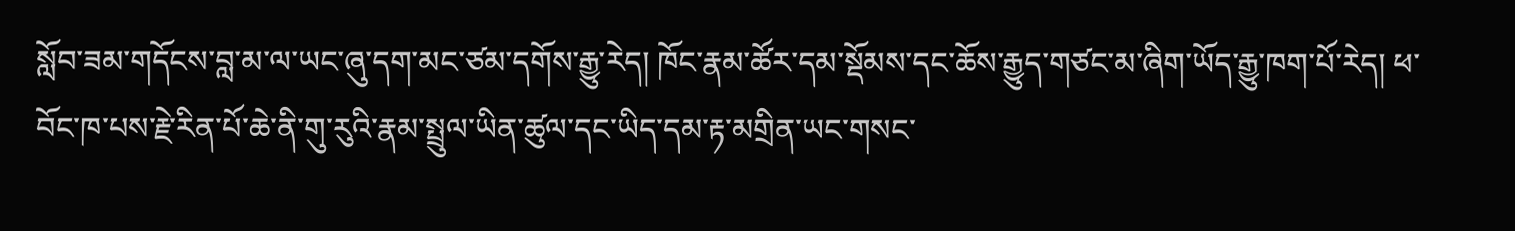སློབ་ཟམ་གདོངས་བླ་མ་ལ་ཡང་ཞུ་དག་མང་ཙམ་དགོས་རྒྱུ་རེད། ཁོང་རྣམ་ཚོར་དམ་སྡོམས་དང་ཆོས་རྒྱུད་གཙང་མ་ཞིག་ཡོད་རྒྱུ་ཁག་པོ་རེད། ཕ་བོང་ཁ་པས་རྗེ་རིན་པོ་ཆེ་ནི་གུ་རུའི་རྣམ་སྤྲུལ་ཡིན་ཚུལ་དང་ཡིད་དམ་རྟ་མགྲིན་ཡང་གསང་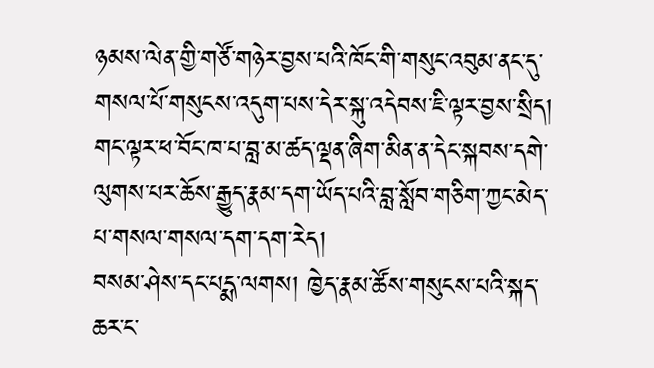ཉམས་ལེན་གྱི་གཙོ་གཉེར་བྱས་པའི་ཁོང་གི་གསུང་འབུམ་ནང་དུ་གསལ་པོ་གསུངས་འདུག་པས་དེར་སྐུ་འདེབས་ཇི་ལྟར་བྱས་སྲིད། གང་ལྟར་ཕ་བོང་ཁ་པ་བླ་མ་ཚད་ལྡན་ཞིག་མིན་ན་དེང་སྐབས་དགེ་ལུགས་པར་ཆོས་རྒྱུད་རྣམ་དག་ཡོད་པའི་བླ་སློབ་གཅིག་ཀྱང་མེད་པ་གསལ་གསལ་དག་དག་རེད།
བསམ་ཤེས་དང་པདྨ་ལགས། ཁྱེད་རྣམ་ཚོས་གསུངས་པའི་སྐད་ཆར་ང་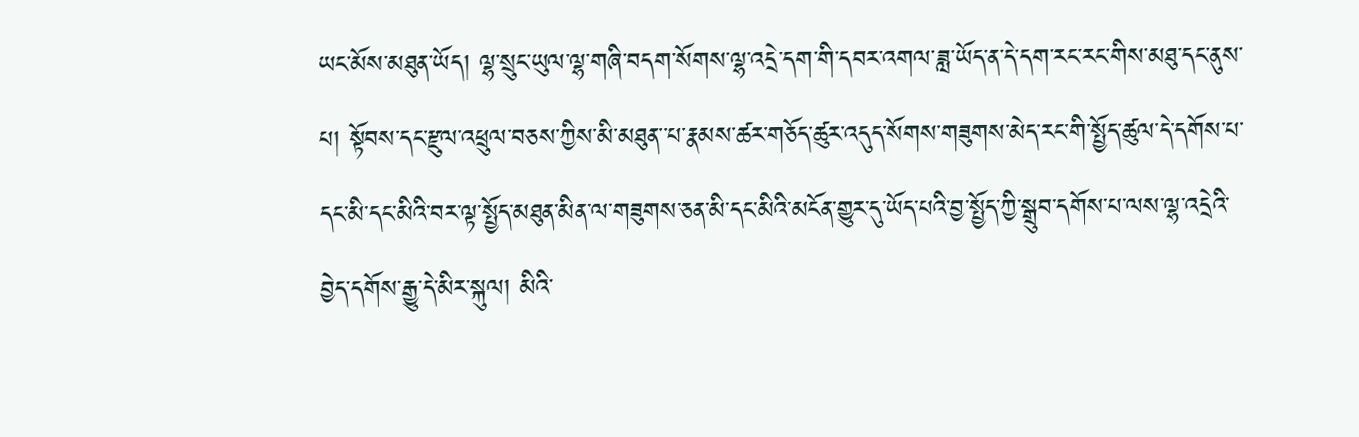ཡང་མོས་མཐུན་ཡོད། ལྷ་སྲུང་ཡུལ་ལྷ་གཞི་བདག་སོགས་ལྷ་འདྲེ་དག་གི་དབར་འགལ་ཟླ་ཡོད་ན་དེ་དག་རང་རང་གིས་མཐུ་དང་ནུས་པ། སྟོབས་དང་རྫུལ་འཕྲུལ་བཅས་ཀྱིས་མི་མཐུན་་པ་རྣམས་ཚར་གཅོད་ཚུར་འདུད་སོགས་གཟུགས་མེད་རང་གི་སྤྱོད་ཚུལ་དེ་དགོས་པ་དང་མི་དང་མིའི་བར་ལྟ་སྤྱོད་མཐུན་མིན་ལ་གཟུགས་ཅན་མི་དང་མིའི་མངོན་གྱུར་དུ་ཡོད་པའི་བྱ་སྤྱོད་ཀྱི་སྒྲུབ་དགོས་པ་ལས་ལྷ་འདྲེའི་བྱེད་དགོས་རྒྱུ་དེ་མིར་སྐུལ། མིའི་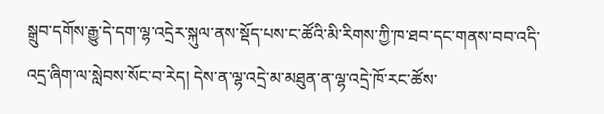སྒྲུབ་དགོས་རྒྱུ་དེ་དག་ལྷ་འདྲེར་སྐུལ་ནས་སྡོད་པས་ང་ཚོའི་མི་རིགས་ཀྱི་ཁ་ཐབ་དང་གནས་བབ་འདི་འདྲ་ཞིག་ལ་སླེབས་སོང་བ་རེད། དེས་ན་ལྷ་འདྲེ་མ་མཐུན་ན་ལྷ་འདྲེ་ཁོ་རང་ཚོས་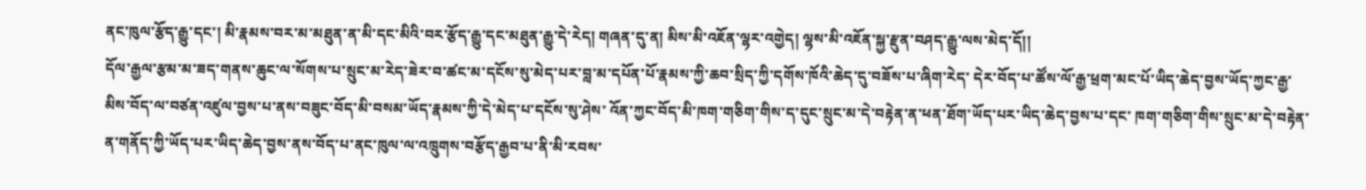ནང་ཁུལ་རྩོད་རྒྱུ་དང་། མི་རྣམས་བར་མ་མཐུན་ན་མི་དང་མིའི་བར་རྩོད་རྒྱུ་དང་མཐུན་རྒྱུ་དེ་རེད། གཞན་དུ་ན། མིས་མི་འཇོན་ལྷར་འགྱེད། ལྷས་མི་འཇོན་སྐྱ་རྫུན་བཤད་རྒྱུ་ལས་མེད་དོ།།
དོལ་རྒྱལ་རྩམ་མ་ཟད་གནས་ཆུང་ལ་སོགས་པ་སྲུང་མ་རེད་ཟེར་བ་ཚང་མ་དངོས་སུ་མེད་པར་བླ་མ་དཔོན་པོ་རྣམས་ཀྱི་ཆབ་སྲིད་ཀྱི་དགོས་ཁོའི་ཆེད་དུ་བཟོས་པ་ཞིག་རེད་ དེར་བོད་པ་ཚོས་ལོ་རྒྱ་ཕྲག་མང་པོ་ཡིད་ཆེད་བྱས་ཡོད་ཀྱང་རྒྱ་མིས་བོད་ལ་བཙན་འཛུལ་བྱས་པ་ནས་བཟུང་བོད་མི་བསམ་ཡོད་རྣམས་ཀྱི་དེ་མེད་པ་དངོས་སུ་ཤེས་ འོན་ཀྱང་བོད་མི་ཁག་གཅིག་གིས་ད་དུང་སྲུང་མ་དེ་བརྟེན་ན་ཕན་ཐོག་ཡོད་པར་ཡིད་ཆེད་བྱས་པ་དང་ ཁག་གཅིག་གིས་སྲུང་མ་དེ་བརྟེན་ན་གནོད་ཀྱི་ཡོད་པར་ཡིད་ཆེད་བྱས་ནས་བོད་པ་ནང་ཁུལ་ལ་འཁྲུགས་བརྩོད་རྒྱབ་པ་ནི་མི་རབས་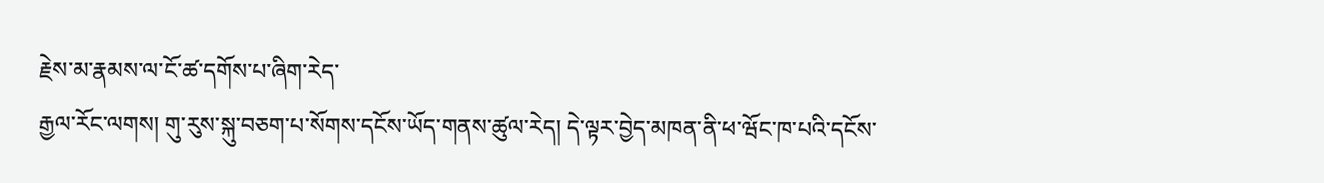རྗེས་མ་རྣམས་ལ་ངོ་ཚ་དགོས་པ་ཞིག་རེད་
རྒྱལ་རོང་ལགས། གུ་རུས་སྐུ་བཅག་པ་སོགས་དངོས་ཡོད་གནས་ཚུལ་རེད། དེ་ལྟར་བྱེད་མཁན་ནི་ཕ་ཝོང་ཁ་པའི་དངོས་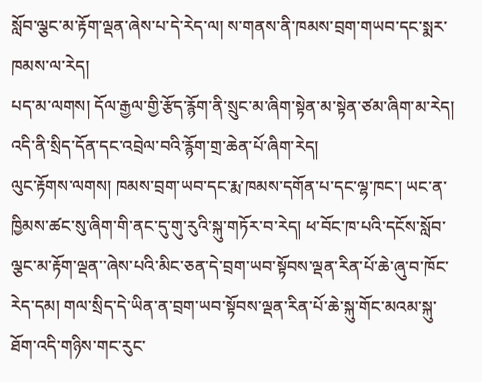སློབ་ལྕང་མ་རྟོག་ལྡན་ཞེས་པ་དེ་རེད་ལ། ས་གནས་ནི་ཁམས་བྲག་གཡབ་དང་སྨར་ཁམས་ལ་རེད།
པད་མ་ལགས། དོལ་རྒྱལ་གྱི་རྩོད་རྙོག་ནི་སྲུང་མ་ཞིག་སྟེན་མ་སྟེན་ཙམ་ཞིག་མ་རེད། འདི་ནི་སྲིད་དོན་དང་འབྲེལ་བའི་རྙོག་གྲ་ཆེན་པོ་ཞིག་རེད།
ལུང་རྟོགས་ལགས། ཁམས་བྲག་ཡབ་དང་རྨ་ཁམས་དགོན་པ་དང་ལྷ་ཁང་། ཡང་ན་ཁྱིམས་ཚང་སུ་ཞིག་གི་ནང་དུ་གུ་རུའི་སྐུ་གཏོར་བ་རེད། ཕ་བོང་ཁ་པའི་དངོས་སློབ་ལྕང་མ་རྟོག་ལྡན་་ཞེས་པའི་མིང་ཅན་དེ་བྲག་ཡབ་སྟོབས་ལྡན་རིན་པོ་ཆེ་ཞུ་བ་ཁོང་རེད་དམ། གལ་སྲིད་དེ་ཡིན་ན་བྲག་ཡབ་སྟོབས་ལྡན་རིན་པོ་ཆེ་སྐུ་གོང་མའམ་སྐུ་ཐོག་འདི་གཉིས་གང་རུང་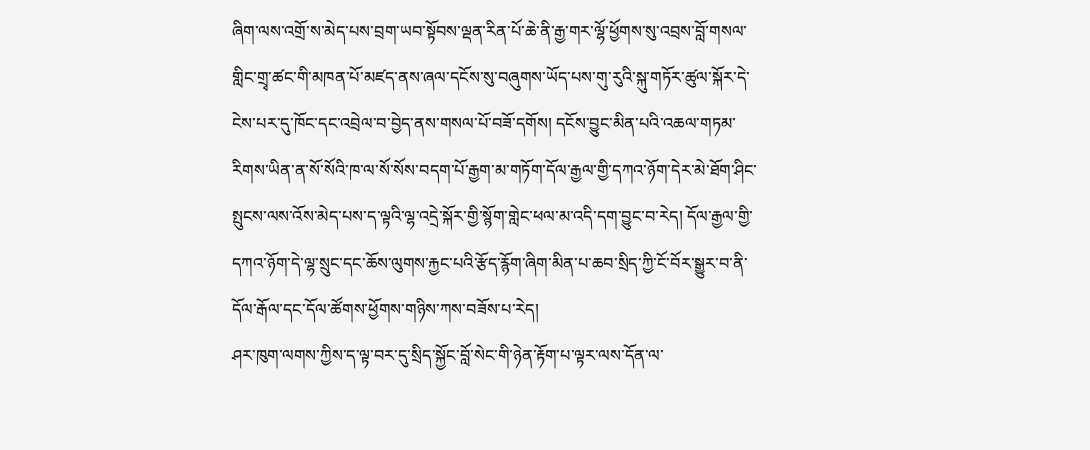ཞིག་ལས་འགྲོ་ས་མེད་པས་བྲག་ཡབ་སྟོབས་ལྡན་རིན་པོ་ཆེ་ནི་རྒྱ་གར་ལྷོ་ཕྱོགས་སུ་འབྲས་བློ་གསལ་གླིང་གྲྭ་ཚང་གི་མཁན་པོ་མཛད་ནས་ཞལ་དངོས་སུ་བཞུགས་ཡོད་པས་གུ་རུའི་སྐུ་གཏོར་ཚུལ་སྐོར་དེ་ངེས་པར་དུ་ཁོང་དང་འབྲེལ་བ་བྱེད་ནས་གསལ་པོ་བཟོ་དགོས། དངོས་བྱུང་མིན་པའི་འཆལ་གཏམ་རིགས་ཡིན་ན་སོ་སོའི་ཁ་ལ་སོ་སོས་བདག་པོ་རྒྱག་མ་གཏོག་དོལ་རྒྱལ་གྱི་དཀའ་ཉོག་དེར་མེ་ཐོག་ཤིང་སྤུངས་ལས་འོས་མེད་པས་ད་ལྟའི་ལྷ་འདྲེ་སྐོར་གྱི་སྙོག་གླེང་ཕལ་མ་འདི་དག་བྱུང་བ་རེད། དོལ་རྒྱལ་གྱི་དཀའ་ཉོག་དེ་ལྷ་སྲུང་དང་ཆོས་ལུགས་རྐྱང་པའི་རྩོད་རྙོག་ཞིག་མིན་པ་ཆབ་སྲིད་ཀྱི་ངོ་བོར་སྒྱུར་བ་ནི་དོལ་རྒོལ་དང་དོལ་ཚོགས་ཕྱོགས་གཉིས་ཀས་བཟོས་པ་རེད།
ཤར་ཁུག་ལགས་ཀྱིས་ད་ལྟ་བར་དུ་སྲིད་སྐྱོང་བློ་སེང་གི་ཉེན་རྟོག་པ་ལྟར་ལས་དོན་ལ་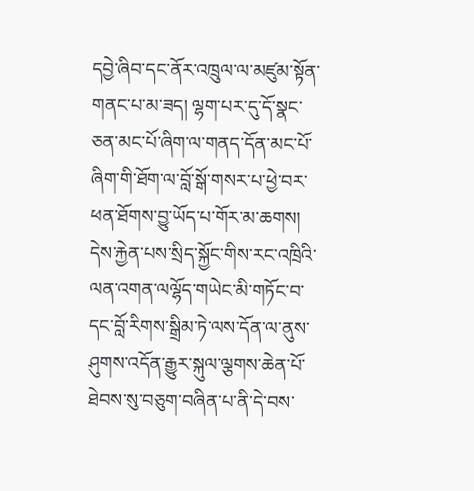དབྱེ་ཞིབ་དང་ནོར་འཁྲུལ་ལ་མཛུམ་སྟོན་གནང་པ་མ་ཟད། ལྷག་པར་དུ་དོ་སྣང་ཅན་མང་པོ་ཞིག་ལ་གནད་དོན་མང་པོ་ཞིག་གི་ཐོག་ལ་བློ་སྒོ་གསར་པ་ཕྱེ་བར་ཕན་ཐོགས་བྱུ་ཡོད་པ་གོར་མ་ཆགས།
དེས་རྐྱེན་པས་སྲིད་སྐྱོང་གིས་རང་འཁྲིའི་ལན་འགན་ལལྷོད་གཡེང་མི་གཏོང་བ་དང་བློ་རིགས་སྒྲིམ་ཏེ་ལས་དོན་ལ་ནུས་ཤུགས་འདོན་རྒྱུར་སྐུལ་ལྕགས་ཆེན་པོ་ཐེབས་སུ་བཅུག་བཞིན་པ་ནི་དེ་བས་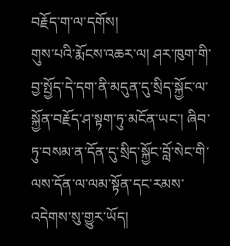བརྗོད་ག་ལ་དགོས།
གུས་པའི་རྨོངས་འཆར་ལ། ཤར་ཁུག་གི་བྱ་སྤྱོད་དེ་དག་ནི་མདུན་དུ་སྲིད་སྐྱོང་ལ་སྐྱོན་བརྗོད་ཤ་སྟག་ཏུ་མངོན་ཡང་། ཞིབ་ཏུ་བསམ་ན་དོན་དུ་སྲིད་སྐྱོང་བློ་སེང་གི་ལས་དོན་ལ་ལམ་སྟོན་དང་རམས་འདེགས་སུ་གྱུར་ཡོད།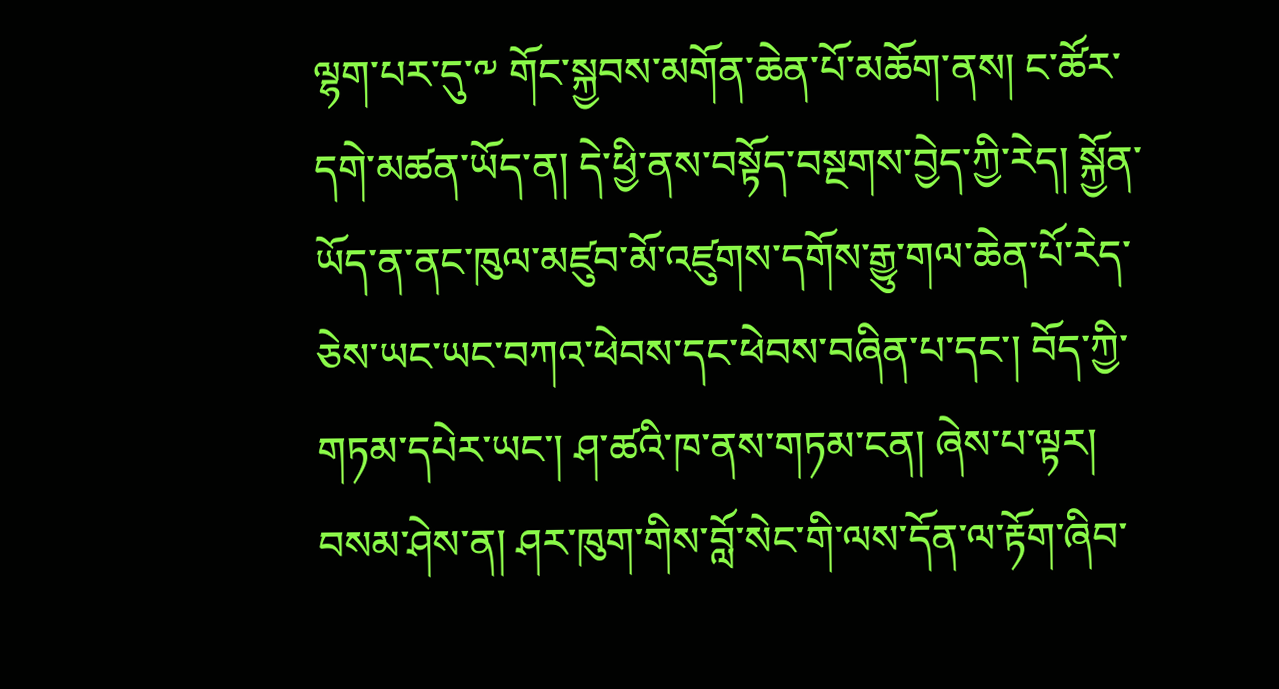ལྷག་པར་དུ་༸ གོང་སྐྱབས་མགོན་ཆེན་པོ་མཆོག་ནས། ང་ཚོར་དགེ་མཚན་ཡོད་ན། དེ་ཕྱི་ནས་བསྟོད་བསྔགས་བྱེད་ཀྱི་རེད། སྐྱོན་ཡོད་ན་ནང་ཁུལ་མཛུབ་མོ་འཛུགས་དགོས་རྒྱུ་གལ་ཆེན་པོ་རེད་ཅེས་ཡང་ཡང་བཀའ་ཕེབས་དང་ཕེབས་བཞིན་པ་དང་། བོད་ཀྱི་གཏམ་དཔེར་ཡང་། ཤ་ཚའི་ཁ་ནས་གཏམ་ངན། ཞེས་པ་ལྟར། བསམ་ཤེས་ན། ཤར་ཁུག་གིས་བློ་སེང་གི་ལས་དོན་ལ་རྟོག་ཞིབ་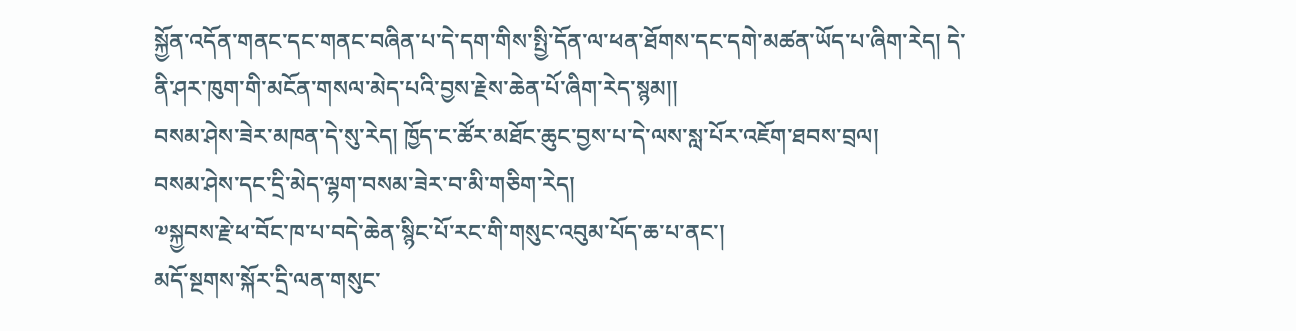སྐྱོན་འདོན་གནང་དང་གནང་བཞིན་པ་དེ་དག་གིས་སྤྱི་དོན་ལ་ཕན་ཐོགས་དང་དགེ་མཚན་ཡོད་པ་ཞིག་རེད། དེ་ནི་ཤར་ཁུག་གི་མངོན་གསལ་མེད་པའི་བྱས་རྗེས་ཆེན་པོ་ཞིག་རེད་སྙམ།།
བསམ་ཤེས་ཟེར་མཁན་དེ་སུ་རེད། ཁྱོད་ང་ཚོར་མཐོང་ཆུང་བྱས་པ་དེ་ལས་སླ་པོར་འཇོག་ཐབས་བྲལ།
བསམ་ཤེས་དང་དྲི་མེད་ལྷག་བསམ་ཟེར་བ་མི་གཅིག་རེད།
༧སྐྱབས་རྗེ་ཕ་བོང་ཁ་པ་བདེ་ཆེན་སྙིང་པོ་རང་གི་གསུང་འབུམ་པོད་ཆ་པ་ནང་།
མདོ་སྔགས་སྐོར་དྲི་ལན་གསུང་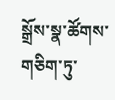སྒྲོས་སྣ་ཚོགས་གཅིག་ཏུ་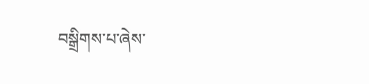བསྒྲིགས་པ་ཞེས་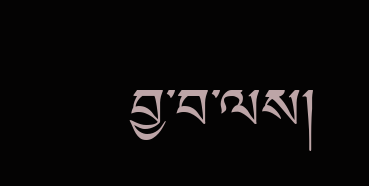བྱ་བ་ལས།